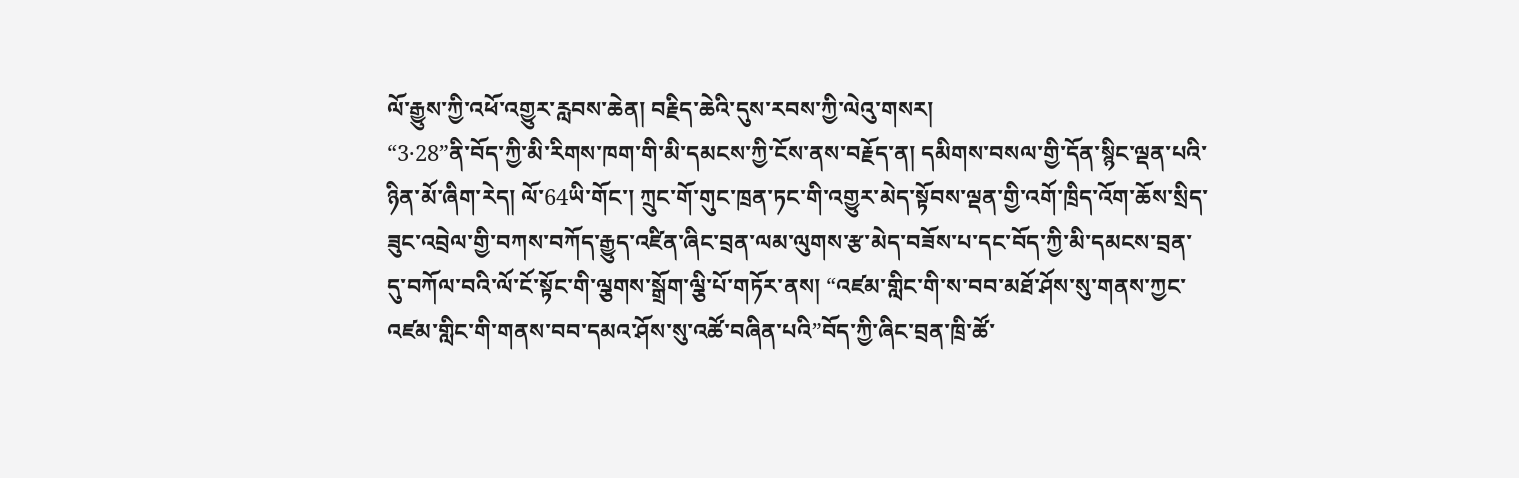ལོ་རྒྱུས་ཀྱི་འཕོ་འགྱུར་རླབས་ཆེན། བརྗིད་ཆེའི་དུས་རབས་ཀྱི་ལེའུ་གསར།
“3·28”ནི་བོད་ཀྱི་མི་རིགས་ཁག་གི་མི་དམངས་ཀྱི་ངོས་ནས་བརྗོད་ན། དམིགས་བསལ་གྱི་དོན་སྙིང་ལྡན་པའི་ཉིན་མོ་ཞིག་རེད། ལོ་64ཡི་གོང་། ཀྲུང་གོ་གུང་ཁྲན་ཏང་གི་འགྱུར་མེད་སྟོབས་ལྡན་གྱི་འགོ་ཁྲིད་འོག་ཆོས་སྲིད་ཟུང་འབྲེལ་གྱི་བཀས་བཀོད་རྒྱུད་འཛིན་ཞིང་བྲན་ལམ་ལུགས་རྩ་མེད་བཟོས་པ་དང་བོད་ཀྱི་མི་དམངས་བྲན་དུ་བཀོལ་བའི་ལོ་ངོ་སྟོང་གི་ལྕགས་སྒྲོག་ལྕི་པོ་གཏོར་ནས། “འཛམ་གླིང་གི་ས་བབ་མཐོ་ཤོས་སུ་གནས་ཀྱང་འཛམ་གླིང་གི་གནས་བབ་དམའ་ཤོས་སུ་འཚོ་བཞིན་པའི”བོད་ཀྱི་ཞིང་བྲན་ཁྲི་ཚོ་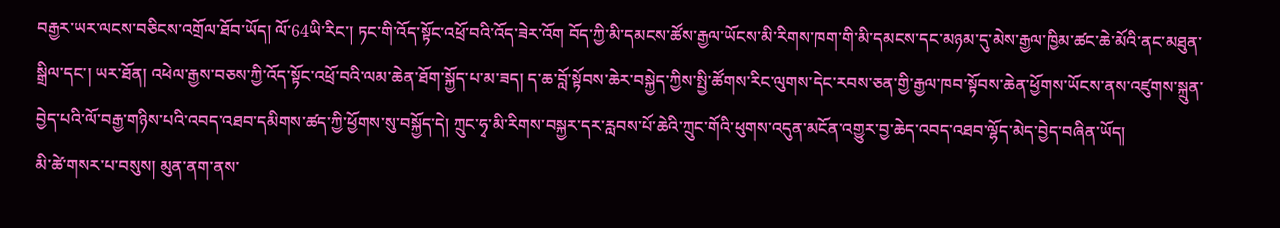བརྒྱར་ཡར་ལངས་བཅིངས་འགྲོལ་ཐོབ་ཡོད། ལོ་64ཡི་རིང་། ཏང་གི་འོད་སྟོང་འཕྲོ་བའི་འོད་ཟེར་འོག བོད་ཀྱི་མི་དམངས་ཚོས་རྒྱལ་ཡོངས་མི་རིགས་ཁག་གི་མི་དམངས་དང་མཉམ་དུ་མེས་རྒྱལ་ཁྱིམ་ཚང་ཆེ་མོའི་ནང་མཐུན་སྒྲིལ་དང་། ཡར་ཐོན། འཕེལ་རྒྱས་བཅས་ཀྱི་འོད་སྟོང་འཕྲོ་བའི་ལམ་ཆེན་ཐོག་སྐྱོད་པ་མ་ཟད། ད་ཆ་བློ་སྟོབས་ཆེར་བསྐྱེད་ཀྱིས་སྤྱི་ཚོགས་རིང་ལུགས་དེང་རབས་ཅན་གྱི་རྒྱལ་ཁབ་སྟོབས་ཆེན་ཕྱོགས་ཡོངས་ནས་འཛུགས་སྐྲུན་བྱེད་པའི་ལོ་བརྒྱ་གཉིས་པའི་འབད་འཐབ་དམིགས་ཚད་ཀྱི་ཕྱོགས་སུ་བསྐྱོད་དེ། ཀྲུང་ཧྭ་མི་རིགས་བསྐྱར་དར་རླབས་པོ་ཆེའི་ཀྲུང་གོའི་ཕུགས་འདུན་མངོན་འགྱུར་བྱ་ཆེད་འབད་འཐབ་ལྷོད་མེད་བྱེད་བཞིན་ཡོད།
མི་ཚེ་གསར་པ་བསུས། མུན་ནག་ནས་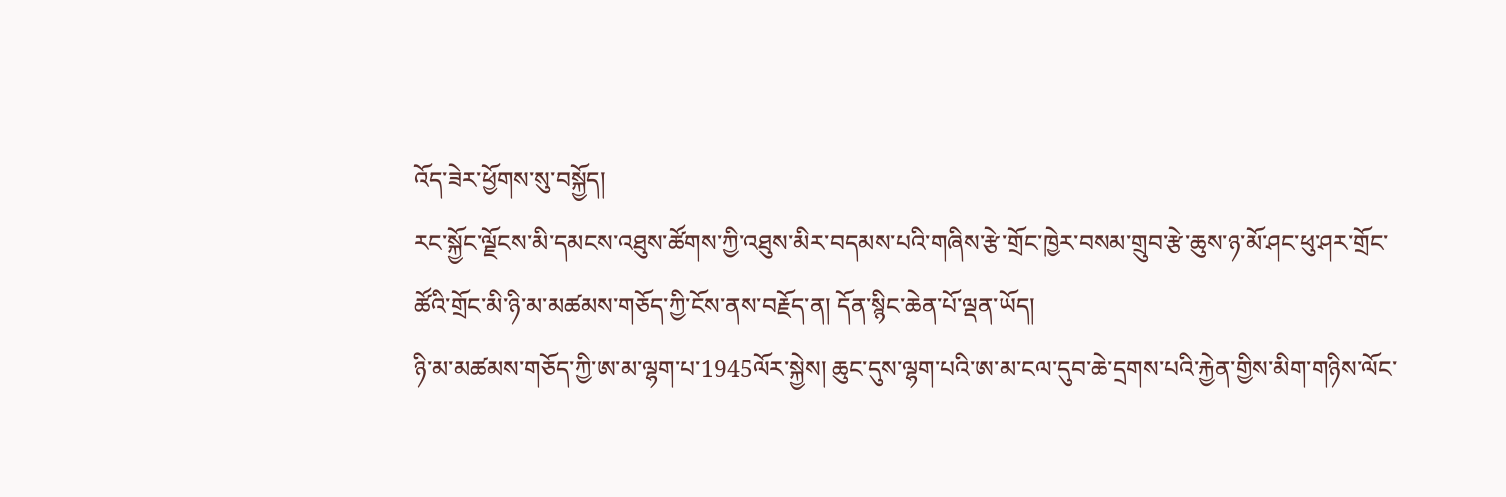འོད་ཟེར་ཕྱོགས་སུ་བསྐྱོད།
རང་སྐྱོང་ལྗོངས་མི་དམངས་འཐུས་ཚོགས་ཀྱི་འཐུས་མིར་བདམས་པའི་གཞིས་རྩེ་གྲོང་ཁྱེར་བསམ་གྲུབ་རྩེ་ཆུས་ཉ་མོ་ཤང་ཕུ་ཤར་གྲོང་ཚོའི་གྲོང་མི་ཉི་མ་མཚམས་གཅོད་ཀྱི་ངོས་ནས་བརྗོད་ན། དོན་སྙིང་ཆེན་པོ་ལྡན་ཡོད།
ཉི་མ་མཚམས་གཅོད་ཀྱི་ཨ་མ་ལྷག་པ་1945ལོར་སྐྱེས། ཆུང་དུས་ལྷག་པའི་ཨ་མ་ངལ་དུབ་ཆེ་དྲགས་པའི་རྐྱེན་གྱིས་མིག་གཉིས་ལོང་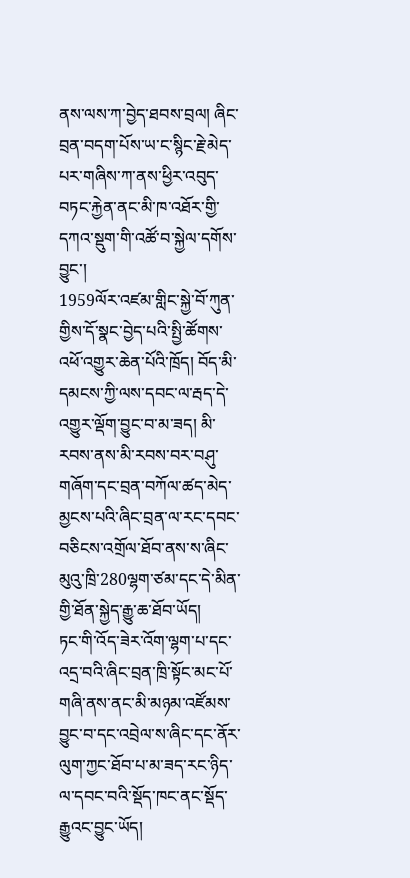ནས་ལས་ཀ་བྱེད་ཐབས་བྲལ། ཞིང་བྲན་བདག་པོས་ཡ་ང་སྙིང་རྗེ་མེད་པར་གཞིས་ཀ་ནས་ཕྱིར་འབུད་བཏང་རྐྱེན་ནང་མི་ཁ་འཐོར་གྱི་དཀའ་སྡུག་གི་འཚོ་བ་སྐྱེལ་དགོས་བྱུང་།
1959ལོར་འཛམ་གླིང་སྐྱེ་བོ་ཀུན་གྱིས་དོ་སྣང་བྱེད་པའི་སྤྱི་ཚོགས་འཕོ་འགྱུར་ཆེན་པོའི་ཁྲོད། བོད་མི་དམངས་ཀྱི་ལས་དབང་ལ་རྦད་དེ་འགྱུར་ལྡོག་བྱུང་བ་མ་ཟད། མི་རབས་ནས་མི་རབས་བར་བཤུ་གཞོག་དང་བྲན་བཀོལ་ཚད་མེད་མྱངས་པའི་ཞིང་བྲན་ལ་རང་དབང་བཅིངས་འགྲོལ་ཐོབ་ནས་ས་ཞིང་མུའུ་ཁྲི་280ལྷག་ཙམ་དང་དེ་མིན་གྱི་ཐོན་སྐྱེད་རྒྱུ་ཆ་ཐོབ་ཡོད།
ཏང་གི་འོད་ཟེར་འོག་ལྷག་པ་དང་འདྲ་བའི་ཞིང་བྲན་ཁྲི་སྟོང་མང་པོ་གཞི་ནས་ནང་མི་མཉམ་འཛོམས་བྱུང་བ་དང་འབྲེལ་ས་ཞིང་དང་ནོར་ལུག་ཀྱང་ཐོབ་པ་མ་ཟད་རང་ཉིད་ལ་དབང་བའི་སྡོད་ཁང་ནང་སྡོད་རྒྱུའང་བྱུང་ཡོད།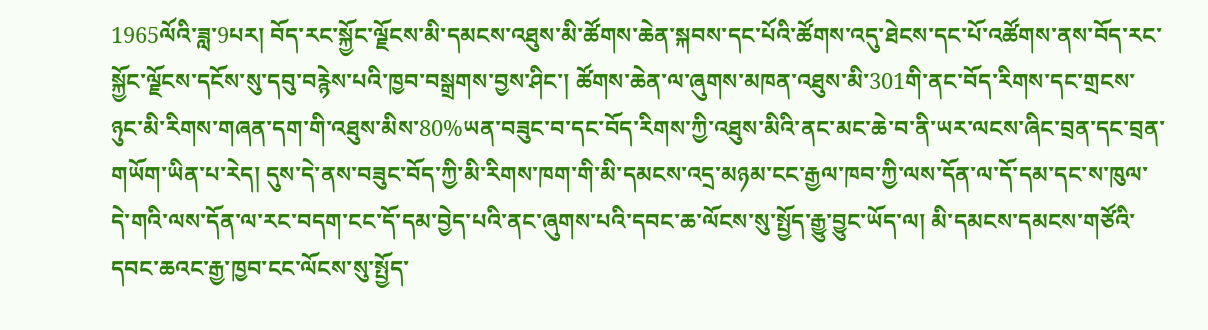1965ལོའི་ཟླ་9པར། བོད་རང་སྐྱོང་ལྗོངས་མི་དམངས་འཐུས་མི་ཚོགས་ཆེན་སྐབས་དང་པོའི་ཚོགས་འདུ་ཐེངས་དང་པོ་འཚོགས་ནས་བོད་རང་སྐྱོང་ལྗོངས་དངོས་སུ་དབུ་བརྙེས་པའི་ཁྱབ་བསྒྲགས་བྱས་ཤིང་། ཚོགས་ཆེན་ལ་ཞུགས་མཁན་འཐུས་མི་301གི་ནང་བོད་རིགས་དང་གྲངས་ཉུང་མི་རིགས་གཞན་དག་གི་འཐུས་མིས་80%ཡན་བཟུང་བ་དང་བོད་རིགས་ཀྱི་འཐུས་མིའི་ནང་མང་ཆེ་བ་ནི་ཡར་ལངས་ཞིང་བྲན་དང་བྲན་གཡོག་ཡིན་པ་རེད། དུས་དེ་ནས་བཟུང་བོད་ཀྱི་མི་རིགས་ཁག་གི་མི་དམངས་འདྲ་མཉམ་ངང་རྒྱལ་ཁབ་ཀྱི་ལས་དོན་ལ་དོ་དམ་དང་ས་ཁུལ་དེ་གའི་ལས་དོན་ལ་རང་བདག་ངང་དོ་དམ་བྱེད་པའི་ནང་ཞུགས་པའི་དབང་ཆ་ལོངས་སུ་སྤྱོད་རྒྱུ་བྱུང་ཡོད་ལ། མི་དམངས་དམངས་གཙོའི་དབང་ཆའང་རྒྱ་ཁྱབ་ངང་ལོངས་སུ་སྤྱོད་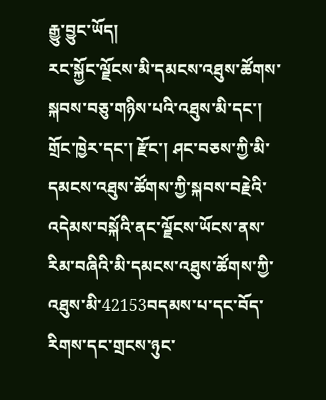རྒྱུ་བྱུང་ཡོད།
རང་སྐྱོང་ལྗོངས་མི་དམངས་འཐུས་ཚོགས་སྐབས་བཅུ་གཉིས་པའི་འཐུས་མི་དང་། གྲོང་ཁྱེར་དང་། རྫོང་། ཤང་བཅས་ཀྱི་མི་དམངས་འཐུས་ཚོགས་ཀྱི་སྐབས་བརྗེའི་འདེམས་བསྐོའི་ནང་ལྗོངས་ཡོངས་ནས་རིམ་བཞིའི་མི་དམངས་འཐུས་ཚོགས་ཀྱི་འཐུས་མི་42153བདམས་པ་དང་བོད་རིགས་དང་གྲངས་ཉུང་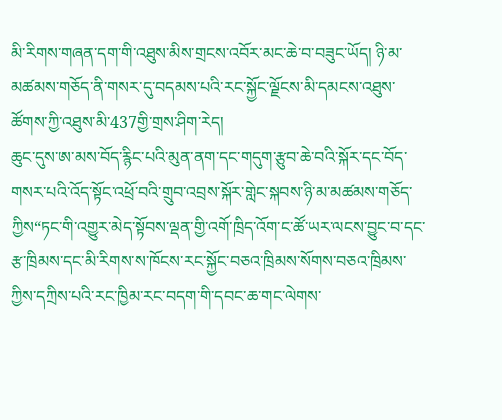མི་རིགས་གཞན་དག་གི་འཐུས་མིས་གྲངས་འབོར་མང་ཆེ་བ་བཟུང་ཡོད། ཉི་མ་མཚམས་གཅོད་ནི་གསར་དུ་བདམས་པའི་རང་སྐྱོང་ལྗོངས་མི་དམངས་འཐུས་ཚོགས་ཀྱི་འཐུས་མི་437གྱི་གྲས་ཤིག་རེད།
ཆུང་དུས་ཨ་མས་བོད་རྙིང་པའི་མུན་ནག་དང་གདུག་རྩུབ་ཆེ་བའི་སྐོར་དང་བོད་གསར་པའི་འོད་སྟོང་འཕྲོ་བའི་གྲུབ་འབྲས་སྐོར་གླེང་སྐབས་ཉི་མ་མཚམས་གཅོད་ཀྱིས“ཏང་གི་འགྱུར་མེད་སྟོབས་ལྡན་གྱི་འགོ་ཁྲིད་འོག་ང་ཚོ་ཡར་ལངས་བྱུང་བ་དང་རྩ་ཁྲིམས་དང་མི་རིགས་ས་ཁོངས་རང་སྐྱོང་བཅའ་ཁྲིམས་སོགས་བཅའ་ཁྲིམས་ཀྱིས་དཀྲིས་པའི་རང་ཁྱིམ་རང་བདག་གི་དབང་ཆ་གང་ལེགས་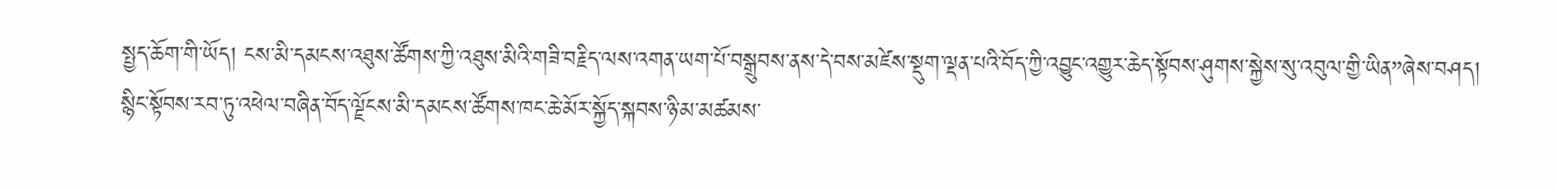སྤྱད་ཆོག་གི་ཡོད། ངས་མི་དམངས་འཐུས་ཚོགས་ཀྱི་འཐུས་མིའི་གཟི་བརྗིད་ལས་འགན་ཡག་པོ་བསྒྲུབས་ནས་དེ་བས་མཛེས་སྡུག་ལྡན་པའི་བོད་ཀྱི་འབྱུང་འགྱུར་ཆེད་སྟོབས་ཤུགས་སྐྱེས་སུ་འབུལ་གྱི་ཡིན”ཞེས་བཤད།
སྙིང་སྟོབས་རབ་ཏུ་འཕེལ་བཞིན་བོད་ལྗོངས་མི་དམངས་ཚོགས་ཁང་ཆེ་མོར་སྐྱོད་སྐབས་ཉི་མ་མཚམས་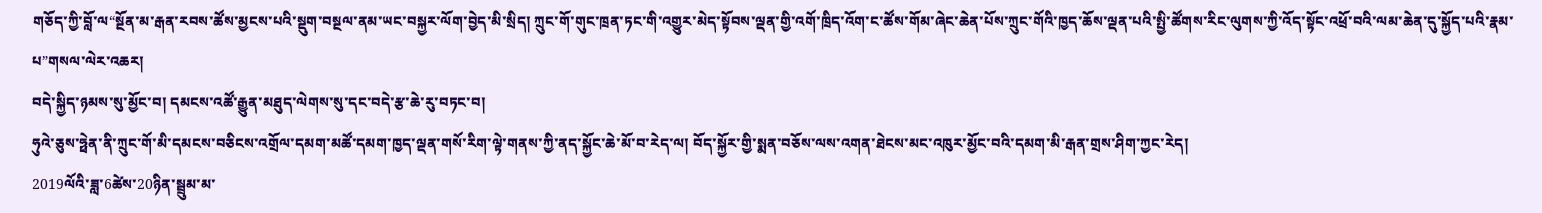གཅོད་ཀྱི་བློ་ལ“སྔོན་མ་རྒན་རབས་ཚོས་མྱངས་པའི་སྡུག་བསྔལ་ནམ་ཡང་བསྐྱར་ལོག་བྱེད་མི་སྲིད། ཀྲུང་གོ་གུང་ཁྲན་ཏང་གི་འགྱུར་མེད་སྟོབས་ལྡན་གྱི་འགོ་ཁྲིད་འོག་ང་ཚོས་གོམ་ཞེང་ཆེན་པོས་ཀྲུང་གོའི་ཁྱད་ཆོས་ལྡན་པའི་སྤྱི་ཚོགས་རིང་ལུགས་ཀྱི་འོད་སྟོང་འཕྲོ་བའི་ལམ་ཆེན་དུ་སྐྱོད་པའི་རྣམ་པ”གསལ་ལེར་འཆར།
བདེ་སྐྱིད་ཉམས་སུ་མྱོང་བ། དམངས་འཚོ་རྒྱུན་མཐུད་ལེགས་སུ་དང་བདེ་རྩ་ཆེ་རུ་བཏང་བ།
ཧུའེ་ཅུས་ཧྥེན་ནི་ཀྲུང་གོ་མི་དམངས་བཅིངས་འགྲོལ་དམག་མཚོ་དམག་ཁྱད་ལྡན་གསོ་རིག་ལྟེ་གནས་ཀྱི་ནད་སྐྱོང་ཆེ་མོ་བ་རེད་ལ། བོད་སྐྱོར་གྱི་སྨན་བཅོས་ལས་འགན་ཐེངས་མང་འཁུར་མྱོང་བའི་དམག་མི་རྒན་གྲས་ཤིག་ཀྱང་རེད།
2019ལོའི་ཟླ་6ཚེས་20ཉིན་སྦྲུམ་མ་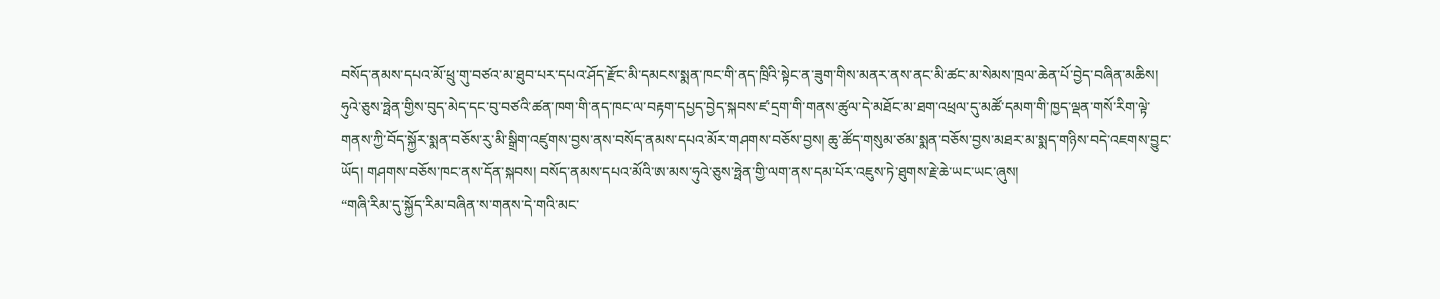བསོད་ནམས་དཔའ་མོ་ཕྲུ་གུ་བཙའ་མ་ཐུབ་པར་དཔའ་ཤོད་རྫོང་མི་དམངས་སྨན་ཁང་གི་ནད་ཁྲིའི་སྟེང་ན་ཟུག་གིས་མནར་ནས་ནང་མི་ཚང་མ་སེམས་ཁྲལ་ཆེན་པོ་བྱེད་བཞིན་མཆིས། ཧུའེ་ཅུས་ཧྥེན་གྱིས་བུད་མེད་དང་བུ་བཙའི་ཚན་ཁག་གི་ནད་ཁང་ལ་བརྟག་དཔྱད་བྱེད་སྐབས་ཛ་དྲག་གི་གནས་ཚུལ་དེ་མཐོང་མ་ཐག་འཕྲལ་དུ་མཚོ་དམག་གི་ཁྱད་ལྡན་གསོ་རིག་ལྟེ་གནས་ཀྱི་བོད་སྐྱོར་སྨན་བཅོས་རུ་མི་སྒྲིག་འཛུགས་བྱས་ནས་བསོད་ནམས་དཔའ་མོར་གཤགས་བཅོས་བྱས། ཆུ་ཚོད་གསུམ་ཙམ་སྨན་བཅོས་བྱས་མཐར་མ་སྨད་གཉིས་བདེ་འཇགས་བྱུང་ཡོད། གཤགས་བཅོས་ཁང་ནས་དོན་སྐབས། བསོད་ནམས་དཔའ་མོའི་ཨ་མས་ཧུའེ་ཅུས་ཧྥེན་གྱི་ལག་ནས་དམ་པོར་འཇུས་ཏེ་ཐུགས་རྗེ་ཆེ་ཡང་ཡང་ཞུས།
“གཞི་རིམ་དུ་སྐྱོད་རིམ་བཞིན་ས་གནས་དེ་གའི་མང་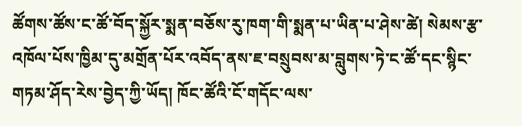ཚོགས་ཚོས་ང་ཚོ་བོད་སྐྱོར་སྨན་བཅོས་རུ་ཁག་གི་སྨན་པ་ཡིན་པ་ཤེས་ཚེ། སེམས་རྩ་འཁོལ་པོས་ཁྱིམ་དུ་མགྲོན་པོར་འབོད་ནས་ཇ་བསྲུབས་མ་བླུགས་ཏེ་ང་ཚོ་དང་སྙིང་གཏམ་ཤོད་རེས་བྱེད་ཀྱི་ཡོད། ཁོང་ཚོའི་ངོ་གདོང་ལས་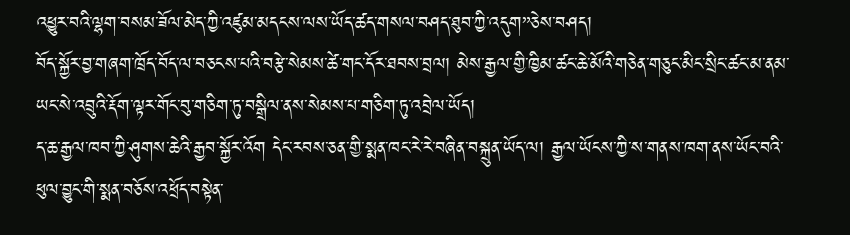འཕྱུར་བའི་ལྷག་བསམ་ཟོལ་མེད་ཀྱི་འཛུམ་མདངས་ལས་ཡོད་ཚད་གསལ་བཤད་ཐུབ་ཀྱི་འདུག”ཅེས་བཤད།
བོད་སྐྱོར་བྱ་གཞག་ཁྲོད་བོད་ལ་བཅངས་པའི་བརྩེ་སེམས་ཚེ་གང་དོར་ཐབས་བྲལ། མེས་རྒྱལ་གྱི་ཁྱིམ་ཚང་ཆེ་མོའི་གཅེན་གཅུང་མིང་སྲིང་ཚང་མ་ནམ་ཡང་སེ་འབྲུའི་རྡོག་ལྟར་གོང་བུ་གཅིག་ཏུ་བསྒྲིལ་ནས་སེམས་པ་གཅིག་ཏུ་འབྲེལ་ཡོད།
ད་ཆ་རྒྱལ་ཁབ་ཀྱི་ཤུགས་ཆེའི་རྒྱབ་སྐྱོར་འོག དེང་རབས་ཅན་གྱི་སྨན་ཁང་རེ་རེ་བཞིན་བསྐྲུན་ཡོད་ལ། རྒྱལ་ཡོངས་ཀྱི་ས་གནས་ཁག་ནས་ཡོང་བའི་ཕུལ་བྱུང་གི་སྨན་བཅོས་འཕྲོད་བསྟེན་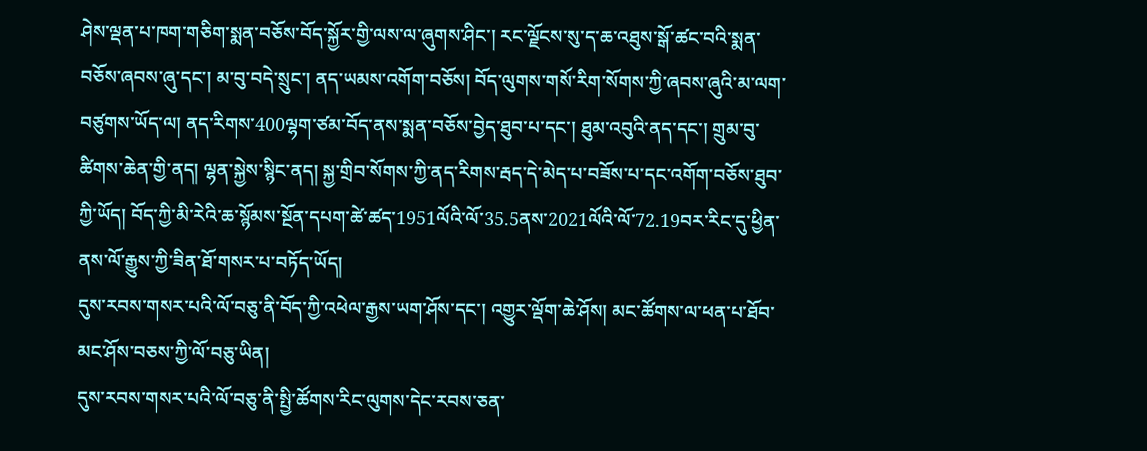ཤེས་ལྡན་པ་ཁག་གཅིག་སྨན་བཅོས་བོད་སྐྱོར་གྱི་ལས་ལ་ཞུགས་ཤིང་། རང་ལྗོངས་སུ་ད་ཆ་འཐུས་སྒོ་ཚང་བའི་སྨན་བཅོས་ཞབས་ཞུ་དང་། མ་བུ་བདེ་སྲུང་། ནད་ཡམས་འགོག་བཅོས། བོད་ལུགས་གསོ་རིག་སོགས་ཀྱི་ཞབས་ཞུའི་མ་ལག་བཙུགས་ཡོད་ལ། ནད་རིགས་400ལྷག་ཙམ་བོད་ནས་སྨན་བཅོས་བྱེད་ཐུབ་པ་དང་། ཐུམ་འབུའི་ནད་དང་། གྲུམ་བུ་ཚིགས་ཆེན་གྱི་ནད། ལྷན་སྐྱེས་སྙིང་ནད། སྐྱ་གྲིབ་སོགས་ཀྱི་ནད་རིགས་རྦད་དེ་མེད་པ་བཟོས་པ་དང་འགོག་བཅོས་ཐུབ་ཀྱི་ཡོད། བོད་ཀྱི་མི་རེའི་ཆ་སྙོམས་སྔོན་དཔག་ཚེ་ཚད་1951ལོའི་ལོ་35.5ནས་2021ལོའི་ལོ་72.19བར་རིང་དུ་ཕྱིན་ནས་ལོ་རྒྱུས་ཀྱི་ཟིན་ཐོ་གསར་པ་བཏོད་ཡོད།
དུས་རབས་གསར་པའི་ལོ་བཅུ་ནི་བོད་ཀྱི་འཕེལ་རྒྱས་ཡག་ཤོས་དང་། འགྱུར་ལྡོག་ཆེ་ཤོས། མང་ཚོགས་ལ་ཕན་པ་ཐོབ་མང་ཤོས་བཅས་ཀྱི་ལོ་བཅུ་ཡིན།
དུས་རབས་གསར་པའི་ལོ་བཅུ་ནི་སྤྱི་ཚོགས་རིང་ལུགས་དེང་རབས་ཅན་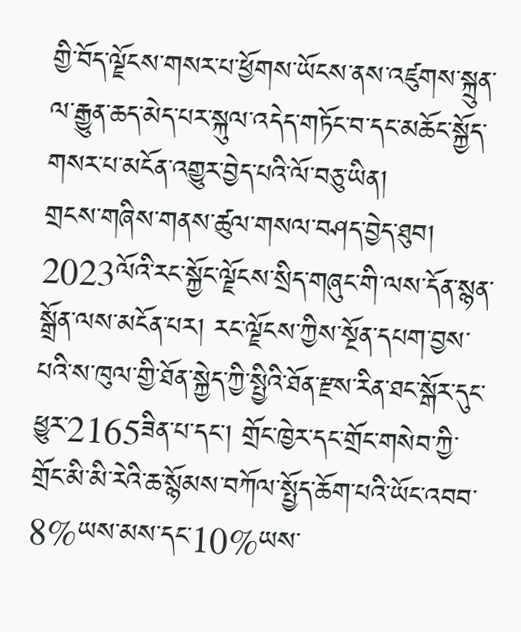གྱི་བོད་ལྗོངས་གསར་པ་ཕྱོགས་ཡོངས་ནས་འཛུགས་སྐྲུན་ལ་རྒྱུན་ཆད་མེད་པར་སྐུལ་འདེད་གཏོང་བ་དང་མཆོང་སྐྱོད་གསར་པ་མངོན་འགྱུར་བྱེད་པའི་ལོ་བཅུ་ཡིན།
གྲངས་གཞིས་གནས་ཚུལ་གསལ་བཤད་བྱེད་ཐུབ། 2023ལོའི་རང་སྐྱོང་ལྗོངས་སྲིད་གཞུང་གི་ལས་དོན་སྙན་སྒྲོན་ལས་མངོན་པར། རང་ལྗོངས་ཀྱིས་སྔོན་དཔག་བྱས་པའི་ས་ཁུལ་གྱི་ཐོན་སྐྱེད་ཀྱི་སྤྱིའི་ཐོན་རྫས་རིན་ཐང་སྒོར་དུང་ཕྱུར་2165ཟིན་པ་དང་། གྲོང་ཁྱེར་དང་གྲོང་གསེབ་ཀྱི་གྲོང་མི་མི་རེའི་ཆ་སྙོམས་བཀོལ་སྤྱོད་ཆོག་པའི་ཡོང་འབབ་8%ཡས་མས་དང་10%ཡས་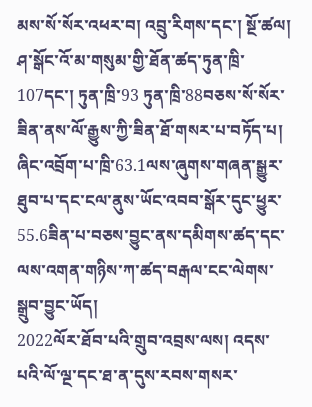མས་སོ་སོར་འཕར་བ། འབྲུ་རིགས་དང་། སྔོ་ཚལ། ཤ་སྒོང་འོ་མ་གསུམ་གྱི་ཐོན་ཚད་ཏུན་ཁྲི་107དང་། ཏུན་ཁྲི་93 ཏུན་ཁྲི་88བཅས་སོ་སོར་ཟིན་ནས་ལོ་རྒྱུས་ཀྱི་ཟིན་ཐོ་གསར་པ་བཏོད་པ། ཞིང་འབྲོག་པ་ཁྲི་63.1ལས་ཞུགས་གཞན་སྒྱུར་ཐུབ་པ་དང་ངལ་ནུས་ཡོང་འབབ་སྒོར་དུང་ཕྱུར་55.6ཟིན་པ་བཅས་བྱུང་ནས་དམིགས་ཚད་དང་ལས་འགན་གཉིས་ཀ་ཚད་བརྒལ་ངང་ལེགས་སྒྲུབ་བྱུང་ཡོད།
2022ལོར་ཐོབ་པའི་གྲུབ་འབྲས་ལས། འདས་པའི་ལོ་ལྔ་དང་ཐ་ན་དུས་རབས་གསར་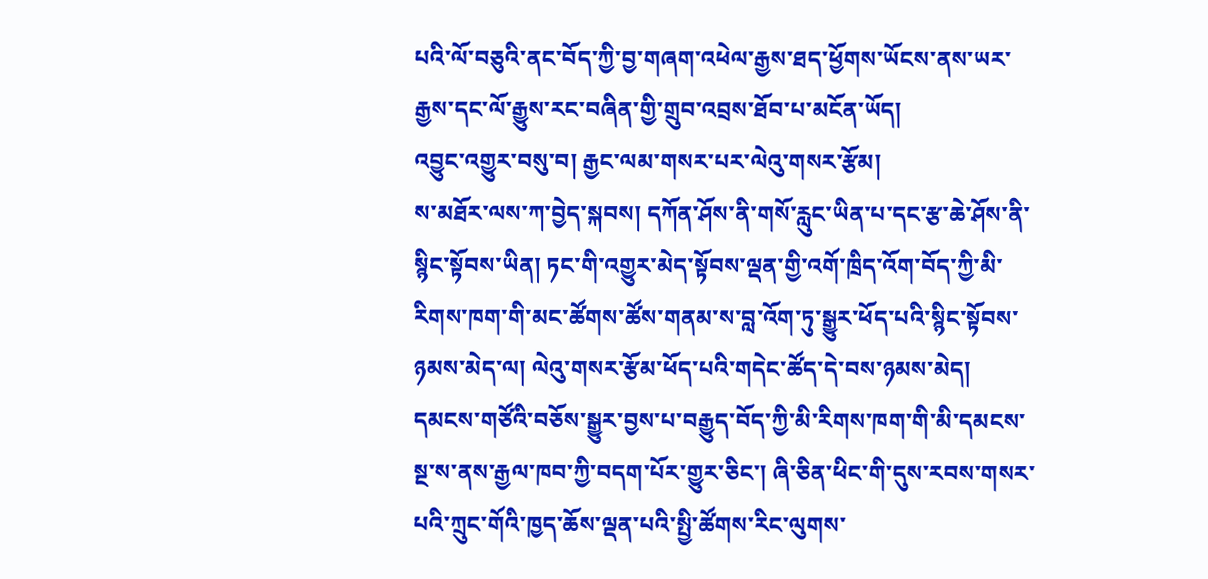པའི་ལོ་བཅུའི་ནང་བོད་ཀྱི་བྱ་གཞག་འཕེལ་རྒྱས་ཐད་ཕྱོགས་ཡོངས་ནས་ཡར་རྒྱས་དང་ལོ་རྒྱུས་རང་བཞིན་གྱི་གྲུབ་འབྲས་ཐོབ་པ་མངོན་ཡོད།
འབྱུང་འགྱུར་བསུ་བ། རྒྱང་ལམ་གསར་པར་ལེའུ་གསར་རྩོམ།
ས་མཐོར་ལས་ཀ་བྱེད་སྐབས། དཀོན་ཤོས་ནི་གསོ་རླུང་ཡིན་པ་དང་རྩ་ཆེ་ཤོས་ནི་སྙིང་སྟོབས་ཡིན། ཏང་གི་འགྱུར་མེད་སྟོབས་ལྡན་གྱི་འགོ་ཁྲིད་འོག་བོད་ཀྱི་མི་རིགས་ཁག་གི་མང་ཚོགས་ཚོས་གནམ་ས་བླ་འོག་ཏུ་སྒྱུར་ཕོད་པའི་སྙིང་སྟོབས་ཉམས་མེད་ལ། ལེའུ་གསར་རྩོམ་ཕོད་པའི་གདེང་ཚོད་དེ་བས་ཉམས་མེད།
དམངས་གཙོའི་བཅོས་སྒྱུར་བྱས་པ་བརྒྱུད་བོད་ཀྱི་མི་རིགས་ཁག་གི་མི་དམངས་སྔ་ས་ནས་རྒྱལ་ཁབ་ཀྱི་བདག་པོར་གྱུར་ཅིང་། ཞི་ཅིན་ཕིང་གི་དུས་རབས་གསར་པའི་ཀྲུང་གོའི་ཁྱད་ཆོས་ལྡན་པའི་སྤྱི་ཚོགས་རིང་ལུགས་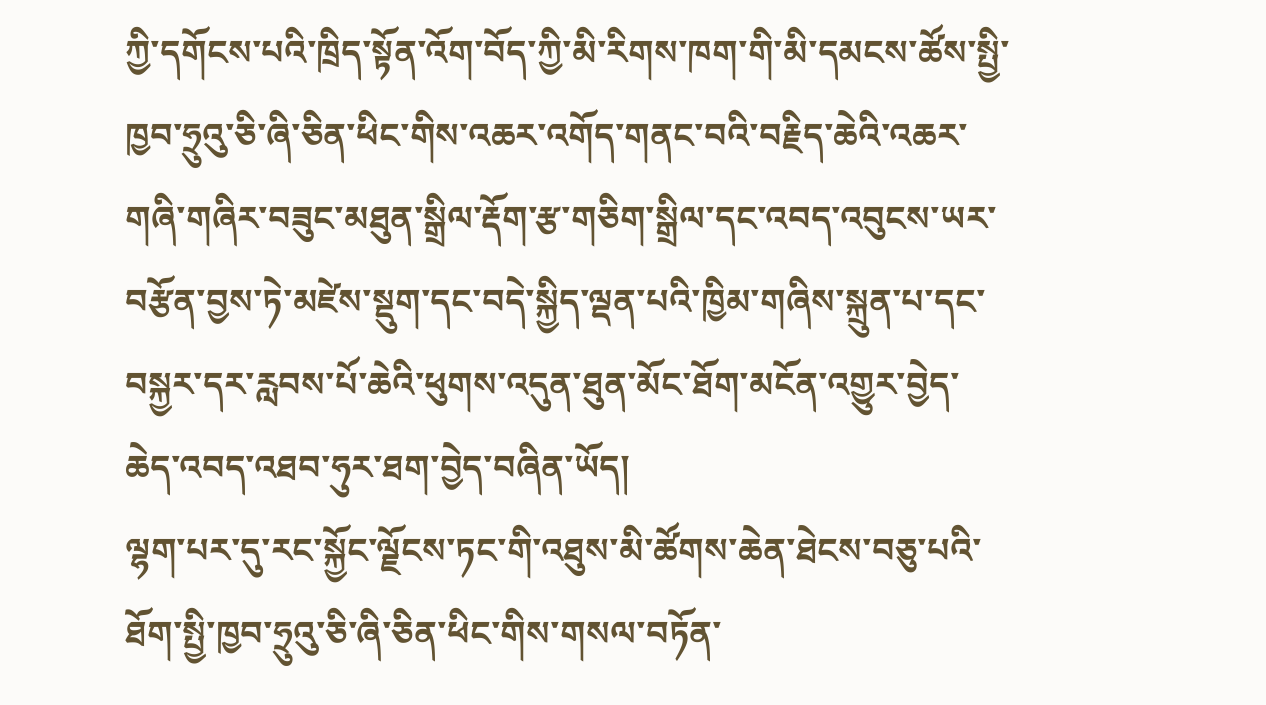ཀྱི་དགོངས་པའི་ཁྲིད་སྟོན་འོག་བོད་ཀྱི་མི་རིགས་ཁག་གི་མི་དམངས་ཚོས་སྤྱི་ཁྱབ་ཧྲུའུ་ཅི་ཞི་ཅིན་ཕིང་གིས་འཆར་འགོད་གནང་བའི་བརྗིད་ཆེའི་འཆར་གཞི་གཞིར་བཟུང་མཐུན་སྒྲིལ་རྡོག་རྩ་གཅིག་སྒྲིལ་དང་འབད་འབུངས་ཡར་བརྩོན་བྱས་ཏེ་མཛེས་སྡུག་དང་བདེ་སྐྱིད་ལྡན་པའི་ཁྱིམ་གཞིས་སྐྲུན་པ་དང་བསྐྱར་དར་རླབས་པོ་ཆེའི་ཕུགས་འདུན་ཐུན་མོང་ཐོག་མངོན་འགྱུར་བྱེད་ཆེད་འབད་འཐབ་ཧུར་ཐག་བྱེད་བཞིན་ཡོད།
ལྷག་པར་དུ་རང་སྐྱོང་ལྗོངས་ཏང་གི་འཐུས་མི་ཚོགས་ཆེན་ཐེངས་བཅུ་པའི་ཐོག་སྤྱི་ཁྱབ་ཧྲུའུ་ཅི་ཞི་ཅིན་ཕིང་གིས་གསལ་བཏོན་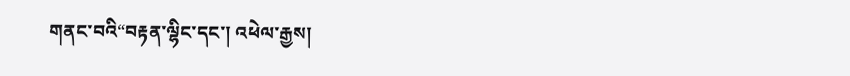གནང་བའི“བརྟན་ལྷིང་དང་། འཕེལ་རྒྱས།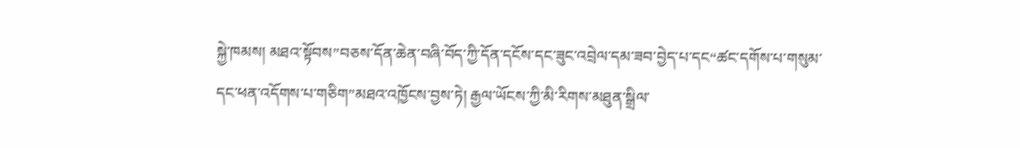སྐྱེ་ཁམས། མཐའ་སྟོབས”བཅས་དོན་ཆེན་བཞི་བོད་ཀྱི་དོན་དངོས་དང་ཟུང་འབྲེལ་དམ་ཟབ་བྱེད་པ་དང“ཚང་དགོས་པ་གསུམ་དང་ཕན་འདོགས་པ་གཅིག”མཐའ་འཁྱོངས་བྱས་ཏེ། རྒྱལ་ཡོངས་ཀྱི་མི་རིགས་མཐུན་སྒྲིལ་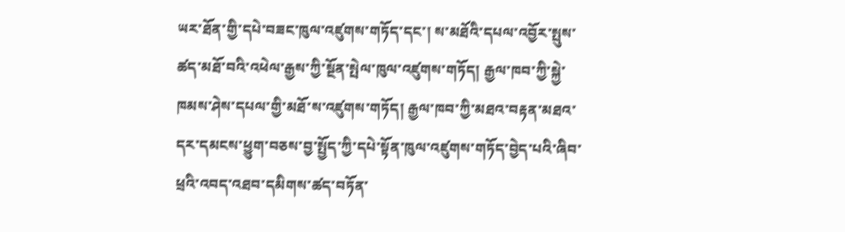ཡར་ཐོན་གྱི་དཔེ་བཟང་ཁུལ་འཛུགས་གཏོད་དང་། ས་མཐོའི་དཔལ་འབྱོར་སྤུས་ཚད་མཐོ་བའི་འཕེལ་རྒྱས་ཀྱི་སྔོན་སྤེལ་ཁུལ་འཛུགས་གཏོད། རྒྱལ་ཁབ་ཀྱི་སྐྱེ་ཁམས་ཤེས་དཔལ་གྱི་མཐོ་ས་འཛུགས་གཏོད། རྒྱལ་ཁབ་ཀྱི་མཐའ་བརྟན་མཐའ་དར་དམངས་ཕྱུག་བཅས་བྱ་སྤྱོད་ཀྱི་དཔེ་སྟོན་ཁུལ་འཛུགས་གཏོད་བྱེད་པའི་ཞིབ་ཕྲའི་འབད་འཐབ་དམིགས་ཚད་བཏོན་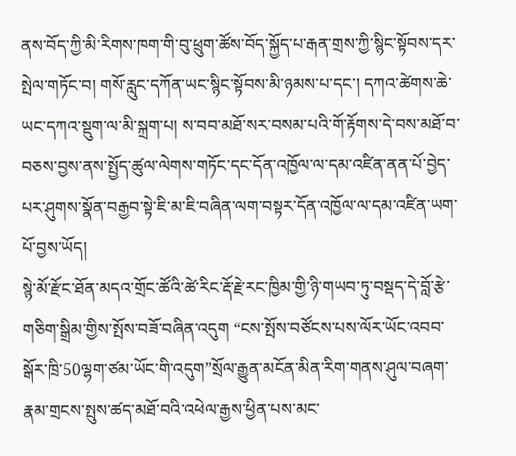ནས་བོད་ཀྱི་མི་རིགས་ཁག་གི་བུ་ཕྲུག་ཚོས་བོད་སྐྱོད་པ་རྒན་གྲས་ཀྱི་སྙིང་སྟོབས་དར་སྤེལ་གཏོང་བ། གསོ་རླུང་དཀོན་ཡང་སྙིང་སྟོབས་མི་ཉམས་པ་དང་། དཀའ་ཚེགས་ཆེ་ཡང་དཀའ་སྡུག་ལ་མི་སྐྲག་པ། ས་བབ་མཐོ་སར་བསམ་པའི་གོ་རྟོགས་དེ་བས་མཐོ་བ་བཅས་བྱས་ནས་སྤྱོད་ཚུལ་ལེགས་གཏོང་དང་དོན་འཁྱོལ་ལ་དམ་འཛིན་ནན་པོ་བྱེད་པར་ཤུགས་སྣོན་བརྒྱབ་སྟེ་ཇི་མ་ཇི་བཞིན་ལག་བསྟར་དོན་འཁྱོལ་ལ་དམ་འཛིན་ཡག་པོ་བྱས་ཡོད།
སྙེ་མོ་རྫོང་ཐོན་མདའ་གྲོང་ཚོའི་ཚེ་རིང་རྡོ་རྗེ་རང་ཁྱིམ་གྱི་ཉི་གཡབ་ཏུ་བསྡད་དེ་བློ་རྩེ་གཅིག་སྒྲིམ་གྱིས་སྤོས་བཟོ་བཞིན་འདུག “ངས་སྤོས་བཙོངས་པས་ལོར་ཡོང་འབབ་སྒོར་ཁྲི་50ལྷག་ཙམ་ཡོང་གི་འདུག”སྲོལ་རྒྱུན་མངོན་མིན་རིག་གནས་ཤུལ་བཞག་རྣམ་གྲངས་སྤུས་ཚད་མཐོ་བའི་འཕེལ་རྒྱས་ཕྱིན་པས་མང་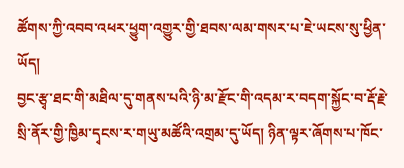ཚོགས་ཀྱི་འབབ་འཕར་ཕྱུག་འགྱུར་གྱི་ཐབས་ལམ་གསར་པ་ཇེ་ཡངས་སུ་ཕྱིན་ཡོད།
བྱང་རྩྭ་ཐང་གི་མཐིལ་དུ་གནས་པའི་ཉི་མ་རྫོང་གི་འདམ་ར་བདག་སྐྱོང་བ་རྡོ་རྗེ་སྲི་ནོར་གྱི་ཁྱིམ་དྭངས་ར་གཡུ་མཚོའི་འགྲམ་དུ་ཡོད། ཉིན་ལྟར་ཞོགས་པ་ཁོང་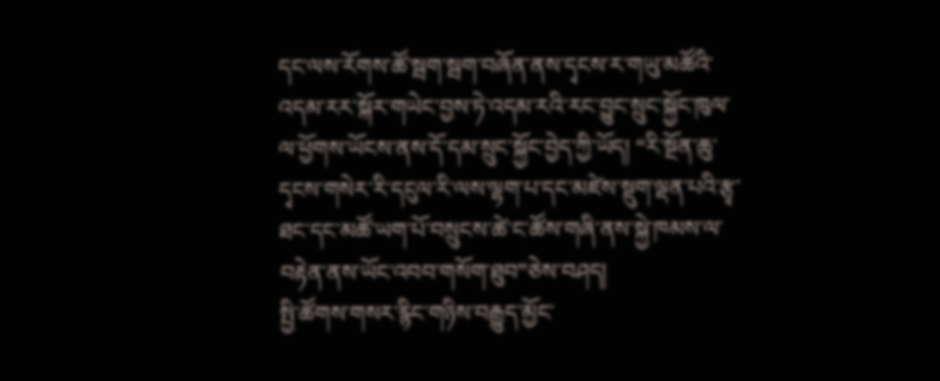དང་ལས་རོགས་ཚོ་སྦག་སྦག་བཞོན་ནས་དྭངས་ར་གཡུ་མཚོའི་འདམ་རར་སྐོར་གཡེང་བྱས་ཏེ་འདམ་རའི་རང་བྱུང་སྲུང་སྐྱོང་ཁུལ་ལ་ཕྱོགས་ཡོངས་ནས་དོ་དམ་སྲུང་སྐྱོང་བྱེད་ཀྱི་ཡོད། “རི་སྔོན་ཆུ་དྭངས་གསེར་རི་དངུལ་རི་ལས་ལྷག་པ་དང་མཛེས་སྡུག་ལྡན་པའི་རྩྭ་ཐང་དང་མཚོ་ཡག་པོ་བསྲུངས་ཚེ་ང་ཚོས་གཞི་ནས་སྐྱེ་ཁམས་ལ་བརྟེན་ནས་ཡོང་འབབ་གསོག་ཐུབ”ཅེས་བཤད།
སྤྱི་ཚོགས་གསར་རྙིང་གཉིས་བརྒྱུད་མྱོང་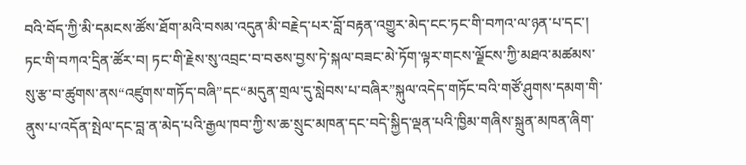བའི་བོད་ཀྱི་མི་དམངས་ཚོས་ཐོག་མའི་བསམ་འདུན་མི་བརྗེད་པར་བློ་བརྟན་འགྱུར་མེད་ངང་ཏང་གི་བཀའ་ལ་ཉན་པ་དང་། ཏང་གི་བཀའ་དྲིན་ཚོར་བ། ཏང་གི་རྗེས་སུ་འབྲང་བ་བཅས་བྱས་ཏེ་སྐལ་བཟང་མེ་ཏོག་ལྟར་གངས་ལྗོངས་ཀྱི་མཐའ་མཚམས་སུ་རྩ་བ་ཚུགས་ནས“འཛུགས་གཏོད་བཞི”དང“མདུན་གྲལ་དུ་སླེབས་པ་བཞིར”སྐུལ་འདེད་གཏོང་བའི་གཙོ་ཤུགས་དམག་གི་ནུས་པ་འདོན་སྤེལ་དང་བླ་ན་མེད་པའི་རྒྱལ་ཁབ་ཀྱི་ས་ཆ་སྲུང་མཁན་དང་བདེ་སྐྱིད་ལྡན་པའི་ཁྱིམ་གཞིས་སྐྲུན་མཁན་ཞིག་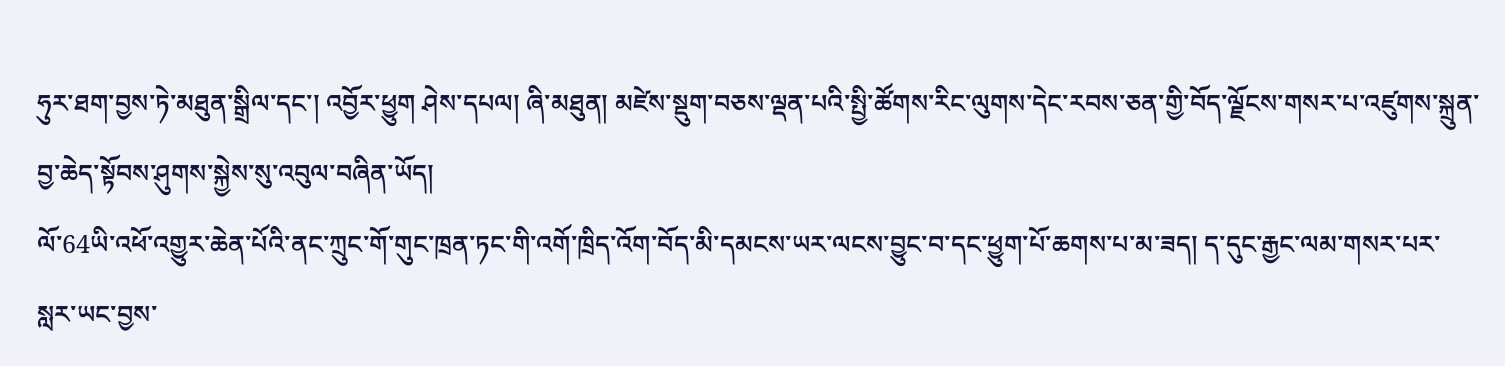ཧུར་ཐག་བྱས་ཏེ་མཐུན་སྒྲིལ་དང་། འབྱོར་ཕྱུག ཤེས་དཔལ། ཞི་མཐུན། མཛེས་སྡུག་བཅས་ལྡན་པའི་སྤྱི་ཚོགས་རིང་ལུགས་དེང་རབས་ཅན་གྱི་བོད་ལྗོངས་གསར་པ་འཛུགས་སྐྲུན་བྱ་ཆེད་སྟོབས་ཤུགས་སྐྱེས་སུ་འབུལ་བཞིན་ཡོད།
ལོ་64ཡི་འཕོ་འགྱུར་ཆེན་པོའི་ནང་ཀྲུང་གོ་གུང་ཁྲན་ཏང་གི་འགོ་ཁྲིད་འོག་བོད་མི་དམངས་ཡར་ལངས་བྱུང་བ་དང་ཕྱུག་པོ་ཆགས་པ་མ་ཟད། ད་དུང་རྒྱང་ལམ་གསར་པར་སླར་ཡང་བྱས་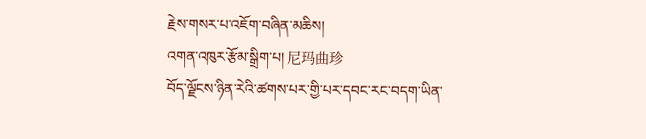རྗེས་གསར་པ་འཇོག་བཞིན་མཆིས།
འགན་འཁུར་རྩོམ་སྒྲིག་པ། 尼玛曲珍
བོད་ལྗོངས་ཉིན་རེའི་ཚགས་པར་གྱི་པར་དབང་རང་བདག་ཡིན་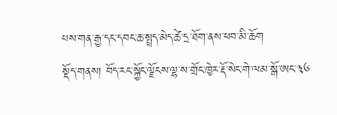པས་གན་རྒྱ་དང་དབང་ཆ་སྤྲད་མེད་ཚེ་དྲ་ཐོག་ནས་ཕབ་མི་ཆོག
སྡོད་གནས། བོད་རང་སྐྱོང་ལྗོངས་ལྷ་ས་གྲོང་ཁྱེར་རྡོ་སེང་གེ་ལམ་སྒོ་ཨང་༣༦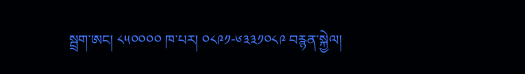སྦྲག་ཨང། ༨༥༠༠༠༠ ཁ་པར། ༠༨༩༡-༦༣༣༡༠༨༩ བརྙན་སྐྱེལ།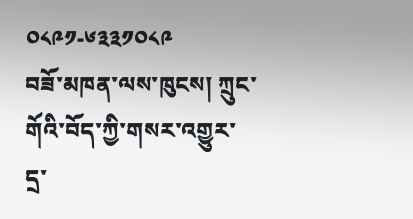༠༨༩༡-༦༣༣༡༠༨༩
བཟོ་མཁན་ལས་ཁུངས། ཀྲུང་གོའི་བོད་ཀྱི་གསར་འགྱུར་དྲ་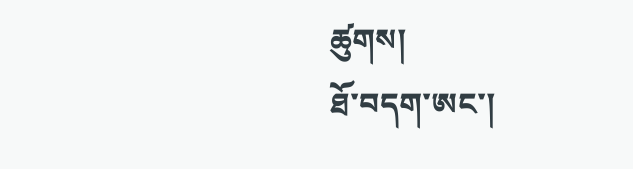ཚུགས།
ཐོ་བདག་ཨང་།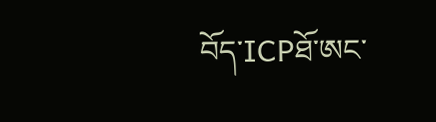བོད་ICPཐོ་ཨང་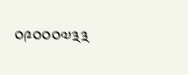༠༩༠༠༠༧༣༣